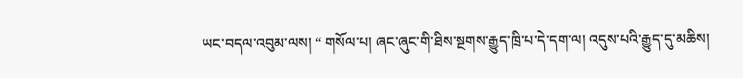ཡང་བདལ་འབུམ་ལས། “ གསོལ་པ། ཞང་ཞུང་གི་ཐིས་སྔགས་རྒྱུད་ཁྲི་པ་དེ་དག་ལ། འདུས་པའི་རྒྱུད་དུ་མཆིས།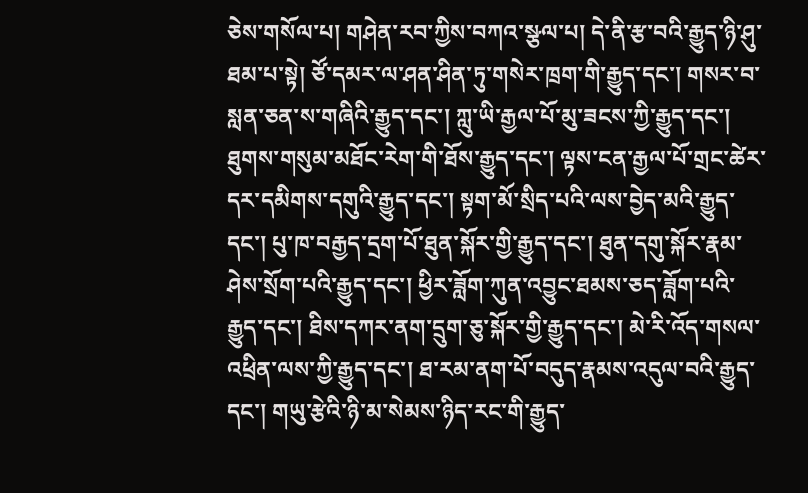ཅེས་གསོལ་པ། གཤེན་རབ་ཀྱིས་བཀའ་སྩལ་པ། དེ་ནི་རྩ་བའི་རྒྱུད་ཉི་ཤུ་ཐམ་པ་སྟེ། ཙོ་དམར་ལ་ཤན་ཤིན་ཏུ་གསེར་ཁྲག་གི་རྒྱུད་དང་། གསར་བ་སླན་ཅན་ས་གཞིའི་རྒྱུད་དང་། ཀླུ་ཡི་རྒྱལ་པོ་མུ་ཟངས་ཀྱི་རྒྱུད་དང་། ཐུགས་གསུམ་མཐོང་རེག་གི་ཐོས་རྒྱུད་དང་། ལྟས་ངན་རྒྱལ་པོ་གྲང་ཚེར་དར་དམིགས་དགུའི་རྒྱུད་དང་། སྟག་མོ་སྲིད་པའི་ལས་བྱེད་མའི་རྒྱུད་དང་། པུ་ཁ་བརྒྱད་དྲག་པོ་ཐུན་སྐོར་གྱི་རྒྱུད་དང་། ཐུན་དགུ་སྐོར་རྣམ་ཤེས་སྲོག་པའི་རྒྱུད་དང་། ཕྱིར་ཟློག་ཀུན་འབྱུང་ཐམས་ཅད་ཟློག་པའི་རྒྱུད་དང་། ཐིས་དཀར་ནག་དྲུག་ཅུ་སྐོར་གྱི་རྒྱུད་དང་། མེ་རི་འོད་གསལ་འཕྲིན་ལས་ཀྱི་རྒྱུད་དང་། ཐ་རམ་ནག་པོ་བདུད་རྣམས་འདུལ་བའི་རྒྱུད་དང་། གཡུ་རྩེའི་ཉི་མ་སེམས་ཉིད་རང་གི་རྒྱུད་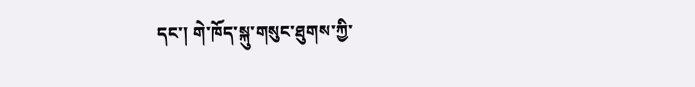དང་། གེ་ཁོད་སྐུ་གསུང་ཐུགས་ཀྱི་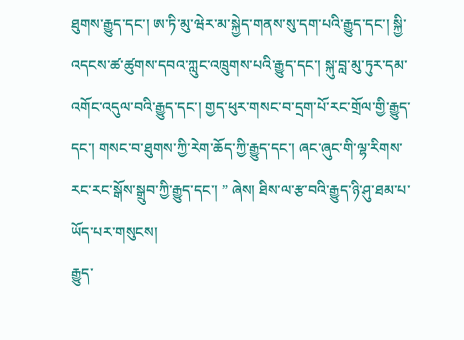ཐུགས་རྒྱུད་དང་། ཨ་ཏི་མུ་ཝེར་མ་སྐྱེད་གནས་སུ་དག་པའི་རྒྱུད་དང་། སྐྱི་འདངས་ཚ་ཚུགས་དབའ་ཀླུང་འཁྲུགས་པའི་རྒྱུད་དང་། སྐུ་བླ་མུ་ཏུར་དམ་འགོང་འདུལ་བའི་རྒྱུད་དང་། གྱད་ཕུར་གསང་བ་དྲག་པོ་རང་གྲོལ་གྱི་རྒྱུད་དང་། གསང་བ་ཐུགས་ཀྱི་རེག་ཆོད་ཀྱི་རྒྱུད་དང་། ཞང་ཞུང་གི་ལྷ་རིགས་རང་རང་སྒོས་སྒྲུབ་ཀྱི་རྒྱུད་དང་། ” ཞེས། ཐིས་ལ་རྩ་བའི་རྒྱུད་ཉི་ཤུ་ཐམ་པ་ཡོད་པར་གསུངས།
རྒྱུད་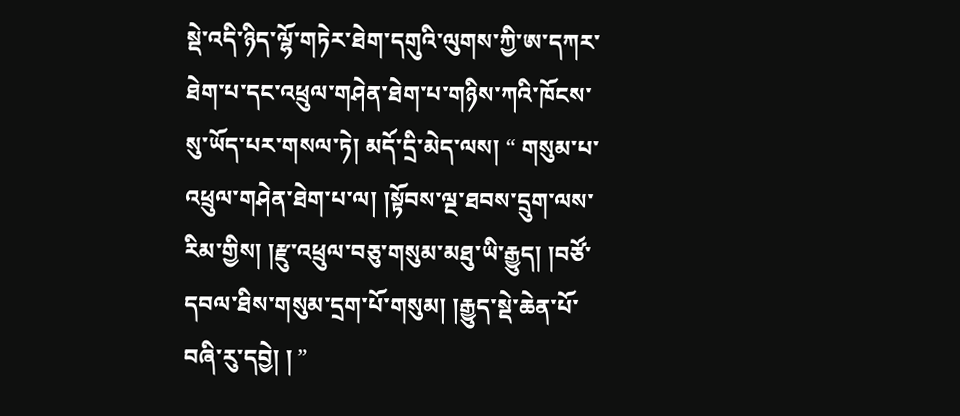སྡེ་འདི་ཉིད་ལྷོ་གཏེར་ཐེག་དགུའི་ལུགས་ཀྱི་ཨ་དཀར་ཐེག་པ་དང་འཕྲུལ་གཤེན་ཐེག་པ་གཉིས་ཀའི་ཁོངས་སུ་ཡོད་པར་གསལ་ཏེ། མདོ་དྲི་མེད་ལས། “ གསུམ་པ་འཕྲུལ་གཤེན་ཐེག་པ་ལ། །སྟོབས་ལྔ་ཐབས་དྲུག་ལས་རིམ་གྱིས། །རྫུ་འཕྲུལ་བཅུ་གསུམ་མཐུ་ཡི་རྒྱུད། །བཙོ་དབལ་ཐིས་གསུམ་དྲག་པོ་གསུམ། །རྒྱུད་སྡེ་ཆེན་པོ་བཞི་རུ་དབྱེ། ། ”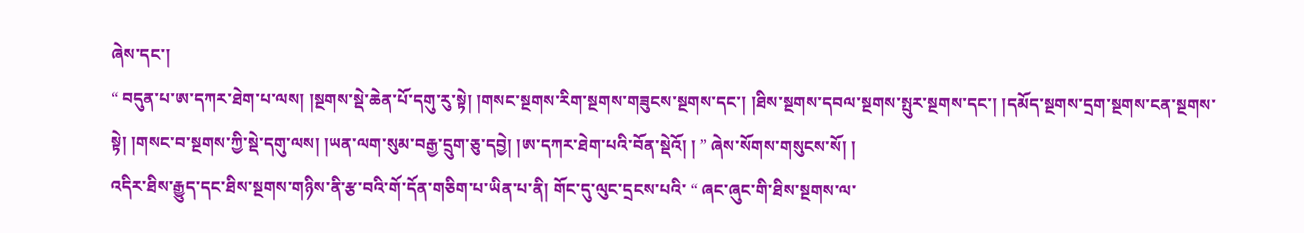ཞེས་དང་།
“ བདུན་པ་ཨ་དཀར་ཐེག་པ་ལས། །སྔགས་སྡེ་ཆེན་པོ་དགུ་རུ་སྟེ། །གསང་སྔགས་རིག་སྔགས་གཟུངས་སྔགས་དང་། །ཐིས་སྔགས་དབལ་སྔགས་སྤུར་སྔགས་དང་། །དམོད་སྔགས་དྲག་སྔགས་ངན་སྔགས་སྟེ། །གསང་བ་སྔགས་ཀྱི་སྡེ་དགུ་ལས། །ཡན་ལག་སུམ་བརྒྱ་དྲུག་ཅུ་དབྱེ། །ཨ་དཀར་ཐེག་པའི་བོན་སྡེའོ། ། ” ཞེས་སོགས་གསུངས་སོ། །
འདིར་ཐིས་རྒྱུད་དང་ཐིས་སྔགས་གཉིས་ནི་རྩ་བའི་གོ་དོན་གཅིག་པ་ཡིན་པ་ནི། གོང་དུ་ལུང་དྲངས་པའི་ “ ཞང་ཞུང་གི་ཐིས་སྔགས་ལ་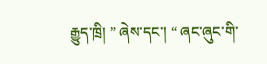རྒྱུད་ཁྲི། ” ཞེས་དང་། “ ཞང་ཞུང་གི་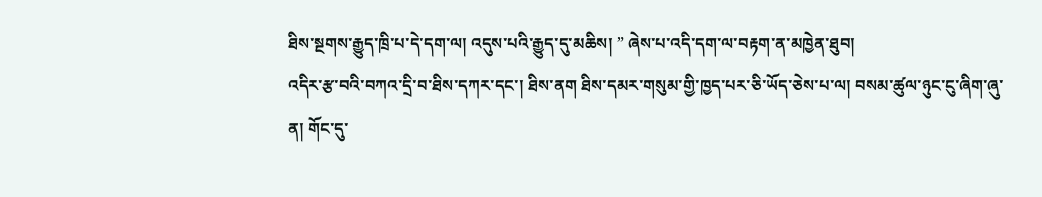ཐིས་སྔགས་རྒྱུད་ཁྲི་པ་དེ་དག་ལ། འདུས་པའི་རྒྱུད་དུ་མཆིས། ” ཞེས་པ་འདི་དག་ལ་བརྟག་ན་མཁྱེན་ཐུབ།
འདིར་རྩ་བའི་བཀའ་དྲི་བ་ཐིས་དཀར་དང་། ཐིས་ནག ཐིས་དམར་གསུམ་གྱི་ཁྱད་པར་ཅི་ཡོད་ཅེས་པ་ལ། བསམ་ཚུལ་ཉུང་ངུ་ཞིག་ཞུ་ན། གོང་དུ་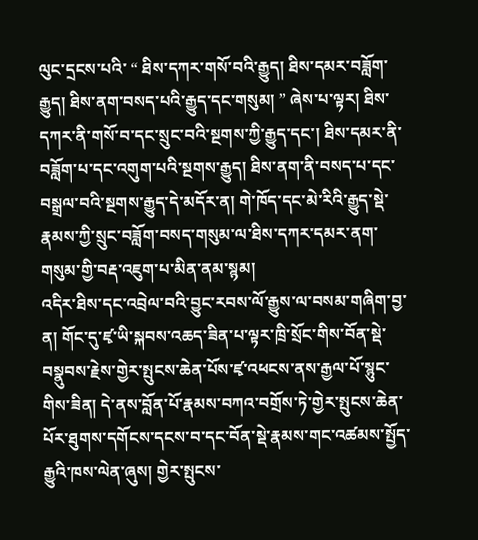ལུང་དྲངས་པའི་ “ ཐིས་དཀར་གསོ་བའི་རྒྱུད། ཐིས་དམར་བཟློག་རྒྱུད། ཐིས་ནག་བསད་པའི་རྒྱུད་དང་གསུམ། ” ཞེས་པ་ལྟར། ཐིས་དཀར་ནི་གསོ་བ་དང་སྲུང་བའི་སྔགས་ཀྱི་རྒྱུད་དང་། ཐིས་དམར་ནི་བཟློག་པ་དང་འགུག་པའི་སྔགས་རྒྱུད། ཐིས་ནག་ནི་བསད་པ་དང་བསྒྲལ་བའི་སྔགས་རྒྱུད་དེ་མདོར་ན། གེ་ཁོད་དང་མེ་རིའི་རྒྱུད་སྡེ་རྣམས་ཀྱི་སྲུང་བཟློག་བསད་གསུམ་ལ་ཐིས་དཀར་དམར་ནག་གསུམ་གྱི་བརྡ་འཇུག་པ་མིན་ནམ་སྙམ།
འདིར་ཐིས་དང་འབྲེལ་བའི་བྱུང་རབས་ལོ་རྒྱུས་ལ་བསམ་གཞིག་བྱ་ན། གོང་དུ་ཛྭ་ཡི་སྐབས་འཆད་ཟིན་པ་ལྟར་ཁྲི་སྲོང་གིས་བོན་སྡེ་བསྣུབས་རྗེས་གྱེར་སྤུངས་ཆེན་པོས་ཛྭ་འཕངས་ནས་རྒྱལ་པོ་སྙུང་གིས་ཟིན། དེ་ནས་བློན་པོ་རྣམས་བཀའ་བགྲོས་ཏེ་གྱེར་སྤུངས་ཆེན་པོར་ཐུགས་དགོངས་དངས་བ་དང་བོན་སྡེ་རྣམས་གང་འཚམས་སྤྱོད་རྒྱུའི་ཁས་ལེན་ཞུས། གྱེར་སྤུངས་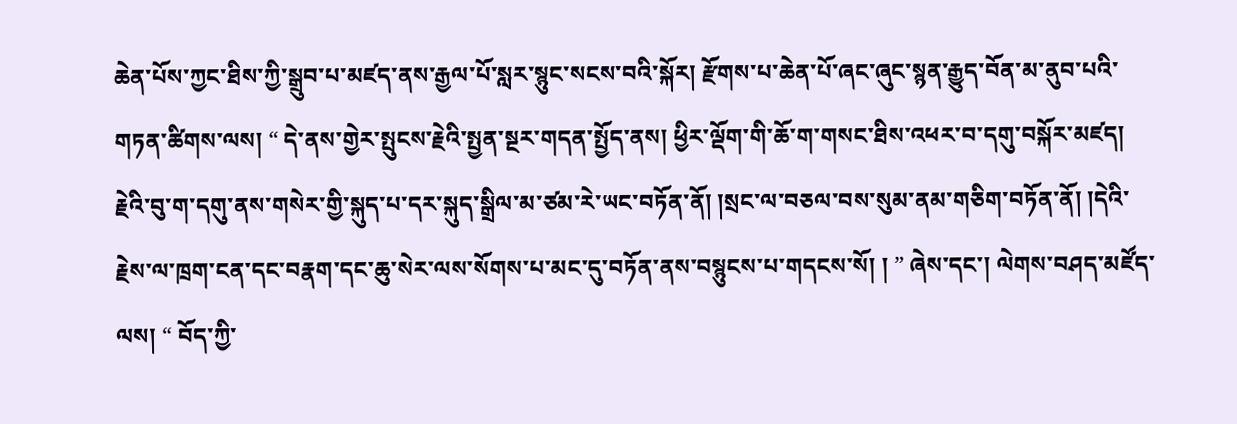ཆེན་པོས་ཀྱང་ཐིས་ཀྱི་སྒྲུབ་པ་མཛད་ནས་རྒྱལ་པོ་སླར་སྙུང་སངས་བའི་སྐོར། རྫོགས་པ་ཆེན་པོ་ཞང་ཞུང་སྙན་རྒྱུད་བོན་མ་ནུབ་པའི་གཏན་ཚིགས་ལས། “ དེ་ནས་གྱེར་སྤུངས་རྗེའི་སྤྱན་སྔར་གདན་སྤྱོད་ནས། ཕྱིར་ལྡོག་གི་ཆོ་ག་གསང་ཐིས་འཕར་བ་དགུ་བསྐོར་མཛད། རྗེའི་བུ་ག་དགུ་ནས་གསེར་གྱི་སྐུད་པ་དར་སྐུད་སྒྲིལ་མ་ཙམ་རེ་ཡང་བཏོན་ནོ། །སྲང་ལ་བཅལ་བས་སུམ་ནམ་གཅིག་བཏོན་ནོ། །དེའི་རྗེས་ལ་ཁྲག་ངན་དང་བརྣག་དང་ཆུ་སེར་ལས་སོགས་པ་མང་དུ་བཏོན་ནས་བསྙུངས་པ་གདངས་སོ། ། ” ཞེས་དང་། ལེགས་བཤད་མཛོད་ལས། “ བོད་ཀྱི་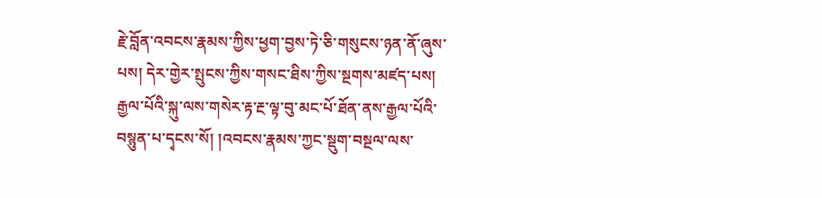རྗེ་བློན་འབངས་རྣམས་ཀྱིས་ཕྱག་བྱས་ཏེ་ཅི་གསུངས་ཉན་ནོ་ཞུས་པས། དེར་གྱེར་སྤུངས་ཀྱིས་གསང་ཐིས་ཀྱིས་སྔགས་མཛད་པས། རྒྱལ་པོའི་སྐུ་ལས་གསེར་རྟ་རྔ་ལྟ་བུ་མང་པོ་ཐོན་ནས་རྒྱལ་པོའི་བསྙུན་པ་དྭངས་སོ། །འབངས་རྣམས་ཀྱང་སྡུག་བསྔལ་ལས་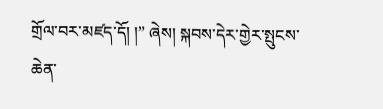གྲོལ་བར་མཛད་དོ། །” ཞེས། སྐབས་དེར་གྱེར་སྤུངས་ཆེན་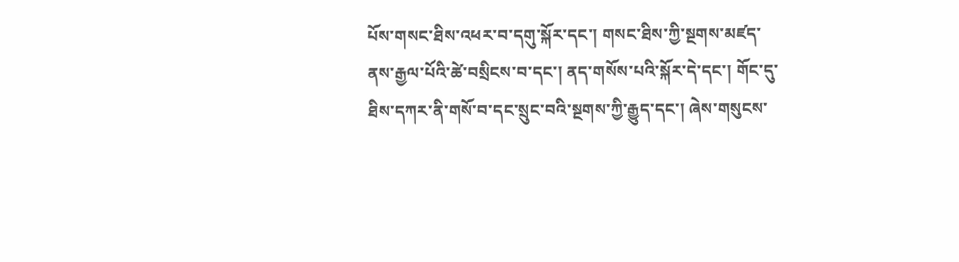པོས་གསང་ཐིས་འཕར་བ་དགུ་སྐོར་དང་། གསང་ཐིས་ཀྱི་སྔགས་མཛད་ནས་རྒྱལ་པོའི་ཚེ་བསྲིངས་བ་དང་། ནད་གསོས་པའི་སྐོར་དེ་དང་། གོང་དུ་ཐིས་དཀར་ནི་གསོ་བ་དང་སྲུང་བའི་སྔགས་ཀྱི་རྒྱུད་དང་། ཞེས་གསུངས་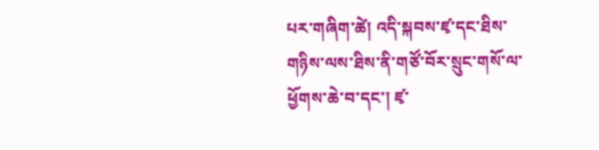པར་གཞིག་ཚེ། འདི་སྐབས་ཛྭ་དང་ཐིས་གཉིས་ལས་ཐིས་ནི་གཙོ་བོར་སྲུང་གསོ་ལ་ཕྱོགས་ཆེ་བ་དང་། ཛྭ་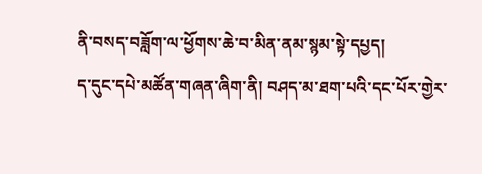ནི་བསད་བཟློག་ལ་ཕྱོགས་ཆེ་བ་མིན་ནམ་སྙམ་སྟེ་དཔྱད།
ད་དུང་དཔེ་མཚོན་གཞན་ཞིག་ནི། བཤད་མ་ཐག་པའི་དང་པོར་གྱེར་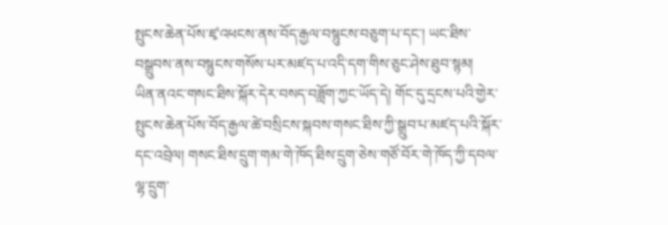སྤུངས་ཆེན་པོས་ཛྭ་འཕངས་ནས་བོད་རྒྱལ་བསྙུངས་བཅུག་པ་དང་། ཡང་ཐིས་བསྒྲུབས་ནས་བསྙུངས་གསོས་པར་མཛད་པ་འདི་དག་གིས་ཅུང་ཤེས་ཐུབ་སྙམ།
ཡིན་ནའང་གསང་ཐིས་སྐོར་དེར་བསད་བཟློག་ཀྱང་ཡོད་དེ། གོང་དུ་དྲངས་པའི་གྱེར་སྤུངས་ཆེན་པོས་བོད་རྒྱལ་ཚེ་བསྲིངས་སྐབས་གསང་ཐིས་ཀྱི་སྒྲུབ་པ་མཛད་པའི་སྐོར་དང་འབྲེལ། གསང་ཐིས་དྲུག་གམ་གེ་ཁོད་ཐིས་དྲུག་ཅེས་གཙོ་བོར་གེ་ཁོད་ཀྱི་དབལ་ལྷ་དྲུག་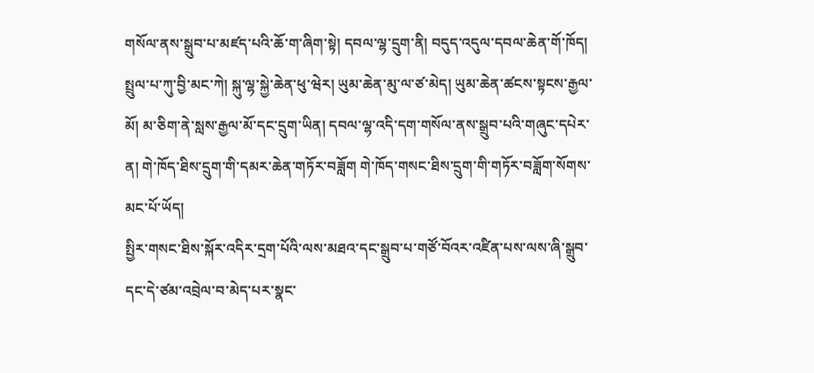གསོལ་ནས་སྒྲུབ་པ་མཛད་པའི་ཆོ་ག་ཞིག་སྟེ། དབལ་ལྷ་དྲུག་ནི། བདུད་འདུལ་དབལ་ཆེན་གོ་ཁོད། སྤྲུལ་པ་ཀུ་བྱི་མང་ཀེ། སྐུ་ལྷ་སྐྱེ་ཆེན་ཕུ་ཝེར། ཡུམ་ཆེན་མུ་ལ་ཙ་མེད། ཡུམ་ཆེན་ཚངས་སྟངས་རྒྱལ་མོ། མ་ཅིག་ནེ་སླས་རྒྱལ་མོ་དང་དྲུག་ཡིན། དབལ་ལྷ་འདི་དག་གསོལ་ནས་སྒྲུབ་པའི་གཞུང་དཔེར་ན། གེ་ཁོད་ཐིས་དྲུག་གི་དམར་ཆེན་གཏོར་བཟློག གེ་ཁོད་གསང་ཐིས་དྲུག་གི་གཏོར་བཟློག་སོགས་མང་པོ་ཡོད།
སྤྱིར་གསང་ཐིས་སྐོར་འདིར་དྲག་པོའི་ལས་མཐའ་དང་སྒྲུབ་པ་གཙོ་བོའར་འཛིན་པས་ལས་ཞི་སྒྲུབ་དང་དེ་ཙམ་འབྲེལ་བ་མེད་པར་སྣང་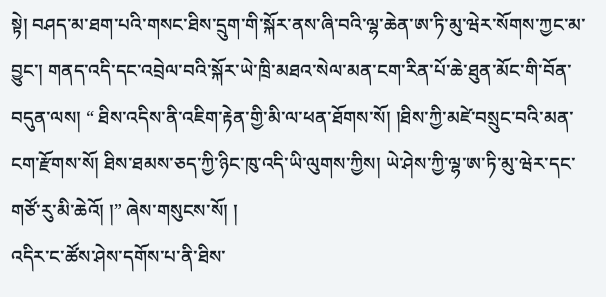སྟེ། བཤད་མ་ཐག་པའི་གསང་ཐིས་དྲུག་གི་སྐོར་ནས་ཞི་བའི་ལྷ་ཆེན་ཨ་ཏི་མུ་ཝེར་སོགས་ཀྱང་མ་བྱུང་། གནད་འདི་དང་འབྲེལ་བའི་སྐོར་ཡེ་ཁྲི་མཐའ་སེལ་མན་ངག་རིན་པོ་ཆེ་ཐུན་མོང་གི་བོན་བདུན་ལས། “ ཐིས་འདིས་ནི་འཇིག་རྟེན་གྱི་མི་ལ་ཕན་ཐོགས་སོ། །ཐིས་ཀྱི་མཛེ་བསྲུང་བའི་མན་ངག་རྫོགས་སོ། ཐིས་ཐམས་ཅད་ཀྱི་ཉིང་ཁུ་འདི་ཡི་ལུགས་ཀྱིས། ཡེ་ཤེས་ཀྱི་ལྷ་ཨ་ཏི་མུ་ཝེར་དང་གཙོ་རུ་མི་ཆེའོ། །” ཞེས་གསུངས་སོ། །
འདིར་ང་ཚོས་ཤེས་དགོས་པ་ནི་ཐིས་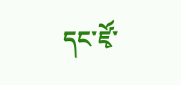དང་ཛྭོ་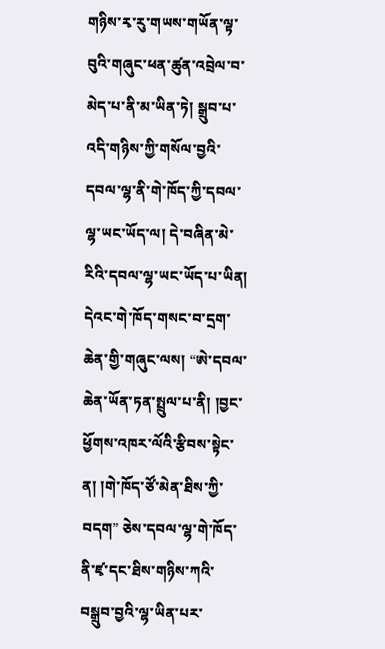གཉིས་རྭ་རུ་གཡས་གཡོན་ལྟ་བུའི་གཞུང་ཕན་ཚུན་འབྲེལ་བ་མེད་པ་ནི་མ་ཡིན་ཏེ། སྒྲུབ་པ་འདི་གཉིས་ཀྱི་གསོལ་བྱའི་དབལ་ལྷ་ནི་གེ་ཁོད་ཀྱི་དབལ་ལྷ་ཡང་ཡོད་ལ། དེ་བཞིན་མེ་རིའི་དབལ་ལྷ་ཡང་ཡོད་པ་ཡིན། དེའང་གེ་ཁོད་གསང་བ་དྲག་ཆེན་གྱི་གཞུང་ལས། “ཨེ་དབལ་ཆེན་ཡོན་ཏན་སྤྲུལ་པ་ནི། །བྱང་ཕྱོགས་འཁར་ལོའི་རྩིབས་སྟེང་ན། །གེ་ཁོད་ཙོ་མེན་ཐིས་ཀྱི་བདག” ཅེས་དབལ་ལྷ་གེ་ཁོད་ནི་ཛྭ་དང་ཐིས་གཉིས་ཀའི་བསྒྲུབ་བྱའི་ལྷ་ཡིན་པར་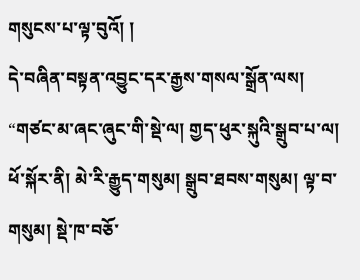གསུངས་པ་ལྟ་བུའོ། །
དེ་བཞིན་བསྟན་འབྱུང་དར་རྒྱས་གསལ་སྒྲོན་ལས། “གཙང་མ་ཞང་ཞུང་གི་སྡེ་ལ། གྱད་ཕུར་སྐུའི་སྒྲུབ་པ་ལ། ཕོ་སྐོར་ནི། མེ་རི་རྒྱུད་གསུམ། སྒྲུབ་ཐབས་གསུམ། ལྟ་བ་གསུམ། སྡེ་ཁ་བཅོ་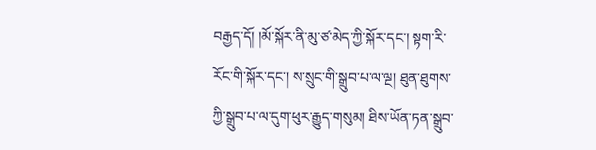བརྒྱད་དོ། །མོ་སྐོར་ནི་མུ་ཙ་མེད་ཀྱི་སྐོར་དང་། སྟག་རི་རོང་གི་སྐོར་དང་། ས་སྲུང་གི་སྒྲུབ་པ་ལ་ལྔ། ཐུན་ཐུགས་ཀྱི་སྒྲུབ་པ་ལ་དུག་ཕུར་རྒྱུད་གསུམ། ཐིས་ཡོན་ཏན་སྒྲུབ་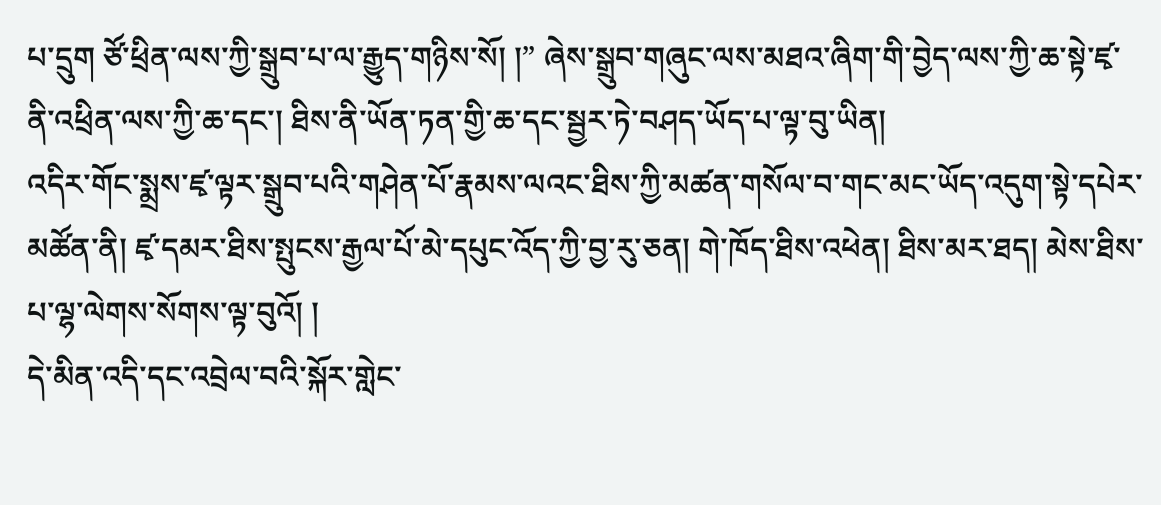པ་དྲུག ཙོ་ཕྲིན་ལས་ཀྱི་སྒྲུབ་པ་ལ་རྒྱུད་གཉིས་སོ། །” ཞེས་སྒྲུབ་གཞུང་ལས་མཐའ་ཞིག་གི་བྱེད་ལས་ཀྱི་ཆ་སྟེ་ཛྭ་ནི་འཕྲིན་ལས་ཀྱི་ཆ་དང་། ཐིས་ནི་ཡོན་ཏན་གྱི་ཆ་དང་སྦྱར་ཏེ་བཤད་ཡོད་པ་ལྟ་བུ་ཡིན།
འདིར་གོང་སྨྲས་ཛྭ་ལྟར་སྒྲུབ་པའི་གཤེན་པོ་རྣམས་ལའང་ཐིས་ཀྱི་མཚན་གསོལ་བ་གང་མང་ཡོད་འདུག་སྟེ་དཔེར་མཚོན་ནི། ཛྭ་དམར་ཐིས་སྤུངས་རྒྱལ་པོ་མེ་དཔུང་འོད་ཀྱི་བྱ་རུ་ཅན། གེ་ཁོད་ཐིས་འཕེན། ཐིས་མར་ཐད། མེས་ཐིས་པ་ལྷ་ལེགས་སོགས་ལྟ་བུའོ། །
དེ་མིན་འདི་དང་འབྲེལ་བའི་སྐོར་གླེང་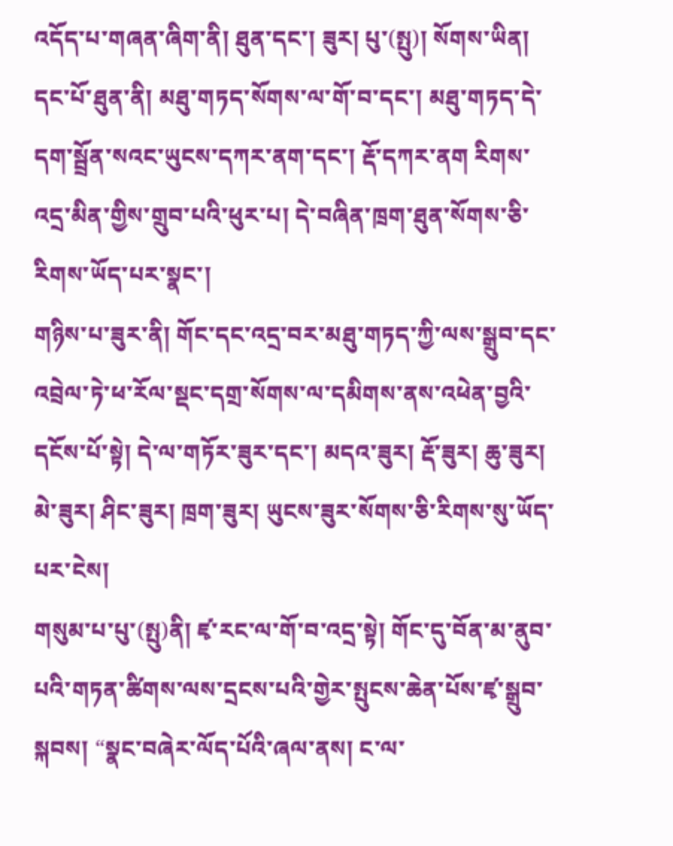འདོད་པ་གཞན་ཞིག་ནི། ཐུན་དང་། ཟུར། པུ་(སྤུ)། སོགས་ཡིན། དང་པོ་ཐུན་ནི། མཐུ་གཏད་སོགས་ལ་གོ་བ་དང་། མཐུ་གཏད་དེ་དག་སྦྲོན་སའང་ཡུངས་དཀར་ནག་དང་། རྡོ་དཀར་ནག རིགས་འདྲ་མིན་གྱིས་གྲུབ་པའི་ཕུར་པ། དེ་བཞིན་ཁྲག་ཐུན་སོགས་ཅི་རིགས་ཡོད་པར་སྣང་།
གཉིས་པ་ཟུར་ནི། གོང་དང་འདྲ་བར་མཐུ་གཏད་ཀྱི་ལས་སྒྲུབ་དང་འབྲེལ་ཏེ་ཕ་རོལ་སྡང་དགྲ་སོགས་ལ་དམིགས་ནས་འཕེན་བྱའི་དངོས་པོ་སྟེ། དེ་ལ་གཏོར་ཟུར་དང་། མདའ་ཟུར། རྡོ་ཟུར། ཆུ་ཟུར། མེ་ཟུར། ཤིང་ཟུར། ཁྲག་ཟུར། ཡུངས་ཟུར་སོགས་ཅི་རིགས་སུ་ཡོད་པར་ངེས།
གསུམ་པ་པུ་(སྤུ)ནི། ཛྭ་རང་ལ་གོ་བ་འདྲ་སྟེ། གོང་དུ་བོན་མ་ནུབ་པའི་གཏན་ཚིགས་ལས་དྲངས་པའི་གྱེར་སྤུངས་ཆེན་པོས་ཛྭ་སྒྲུབ་སྐབས། “སྣང་བཞེར་ལོད་པོའི་ཞལ་ནས། ང་ལ་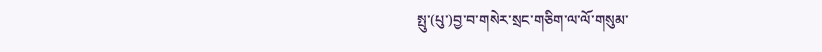སྤུ་(པུ་)བྱ་བ་གསེར་སྲང་གཅིག་ལ་ལོ་གསུམ་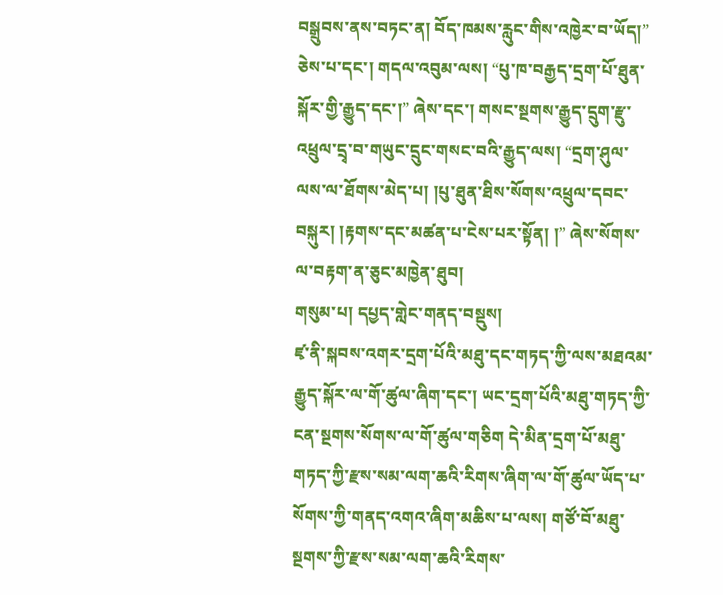བསྒྲུབས་ནས་བཏང་ན། བོད་ཁམས་རླུང་གིས་འཁྱེར་བ་ཡོད།” ཅེས་པ་དང་། གདལ་འབུམ་ལས། “པུ་ཁ་བརྒྱད་དྲག་པོ་ཐུན་སྐོར་གྱི་རྒྱུད་དང་།” ཞེས་དང་། གསང་སྔགས་རྒྱུད་དྲུག་རྫུ་འཕྲུལ་དྲྭ་བ་གཡུང་དྲུང་གསང་བའི་རྒྱུད་ལས། “དྲག་ཤུལ་ལས་ལ་ཐོགས་མེད་པ། །པུ་ཐུན་ཐིས་སོགས་འཕྲུལ་དབང་བསྐུར། །རྟགས་དང་མཚན་པ་ངེས་པར་སྟོན། །” ཞེས་སོགས་ལ་བརྟག་ན་ཅུང་མཁྱེན་ཐུབ།
གསུམ་པ། དཔྱད་གླེང་གནད་བསྡུས།
ཛྭ་ནི་སྐབས་འགར་དྲག་པོའི་མཐུ་དང་གཏད་ཀྱི་ལས་མཐའམ་རྒྱུད་སྐོར་ལ་གོ་ཚུལ་ཞིག་དང་། ཡང་དྲག་པོའི་མཐུ་གཏད་ཀྱི་ངན་སྔགས་སོགས་ལ་གོ་ཚུལ་གཅིག དེ་མིན་དྲག་པོ་མཐུ་གཏད་ཀྱི་རྫས་སམ་ལག་ཆའི་རིགས་ཞིག་ལ་གོ་ཚུལ་ཡོད་པ་སོགས་ཀྱི་གནད་འགའ་ཞིག་མཆིས་པ་ལས། གཙོ་བོ་མཐུ་སྔགས་ཀྱི་རྫས་སམ་ལག་ཆའི་རིགས་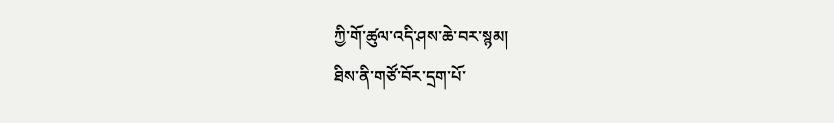ཀྱི་གོ་ཚུལ་འདི་ཤས་ཆེ་བར་སྙམ།
ཐིས་ནི་གཙོ་བོར་དྲག་པོ་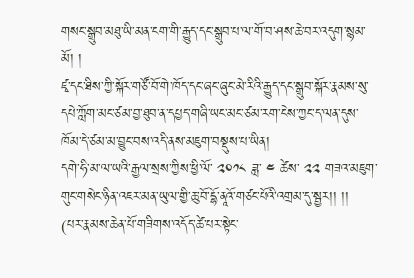གསང་སྒྲུབ་མཐུ་ཡི་མན་ངག་གི་རྒྱུད་དང་སྒྲུབ་པ་ལ་གོ་བ་ཤས་ཆེ་བར་འདུག་སྙམ་མོ། །
ཛྭ་དང་ཐིས་ཀྱི་སྐོར་གཙོ་བོ་གེ་ཁོད་དང་ཞང་ཞུང་མེ་རིའི་རྒྱུད་དང་སྒྲུབ་སྐོར་རྣམས་སུ་དཔེ་ཀློག་མང་ཙམ་བྱ་ཐུབ་ན་དཔྱད་གཞི་ཡང་མང་ཙམ་རག་ངེས་ཀྱང་ད་ལན་དུས་ཁོམ་དེ་ཙམ་མ་བྱུང་བས་འདི་ནས་མཇུག་བསྡུས་པ་ཡིན།
དགེ་ཧི་མ་ལ་ཡའི་རྒྱལ་སྲས་ཀྱིས་ཕྱི་ལོ་ ༢༠༡༨ ཟླ་ ༤ ཚེས་ ༢༢ གཟའ་མཇུག་གུང་གསེང་ཉིན་འཇར་མན་ཡུལ་གྱི་ཆུ་བོ་དྷོ་ནཱའོ་གཙང་པོའི་འགྲམ་དུ་སྦྱར།། །།
(པར་རྣམས་ཆེན་པོ་གཟིགས་འདོད་ཚེ་པར་སྟེང་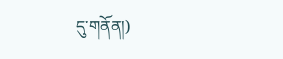དུ་གནོན།)